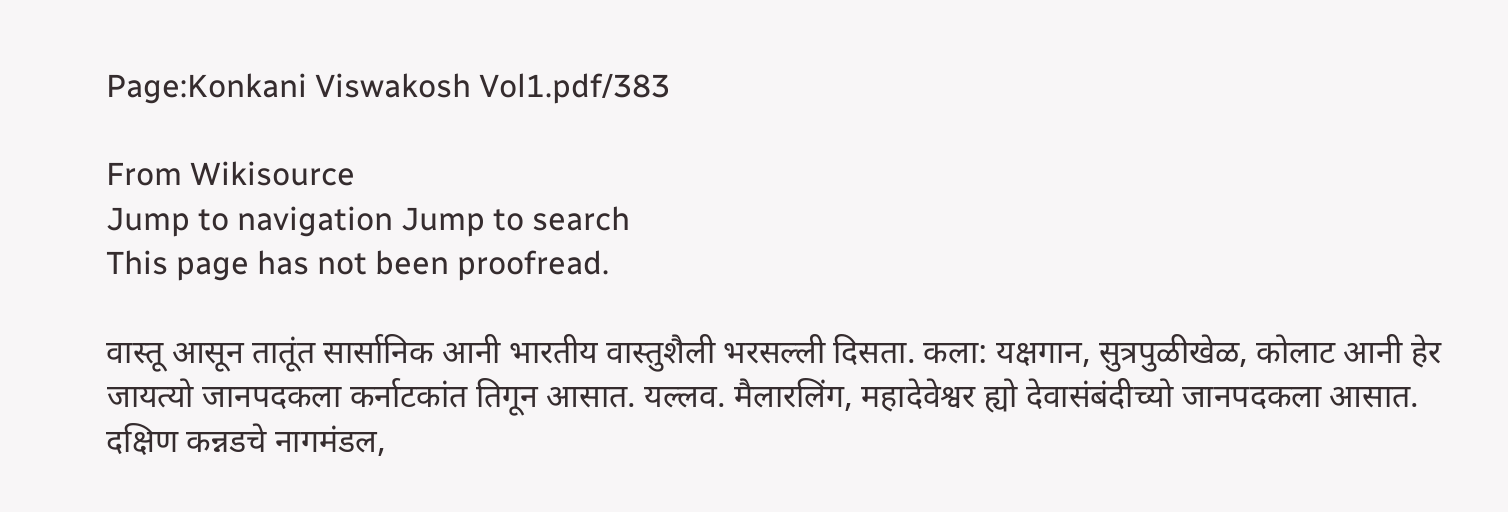Page:Konkani Viswakosh Vol1.pdf/383

From Wikisource
Jump to navigation Jump to search
This page has not been proofread.

वास्तू आसून तातूंत सार्सानिक आनी भारतीय वास्तुशैली भरसल्ली दिसता. कला: यक्षगान, सुत्रपुळीखेळ, कोलाट आनी हेर जायत्यो जानपदकला कर्नाटकांत तिगून आसात. यल्लव. मैलारलिंग, महादेवेश्वर ह्यो देवासंबंदीच्यो जानपदकला आसात. दक्षिण कन्नडचे नागमंडल,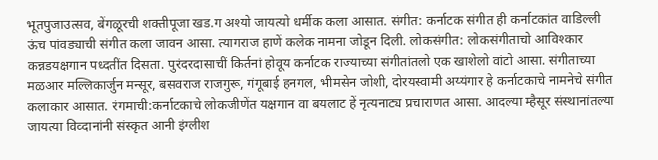भूतपुजाउत्सव, बेंगळूरची शक्तीपूजा खड.ग अश्यो जायत्यो धर्मीक कला आसात. संगीत: कर्नाटक संगीत ही कर्नाटकांत वाडिल्ली ऊंच पांवड्याची संगीत कला जावन आसा. त्यागराज हाणें कलेक नामना जोडून दिली. लोकसंगीत: लोकसंगीताचो आविश्कार कन्नडयक्षगान पध्दतींत दिसता. पुरंदरदासाचीं किर्तनां होवूय कर्नाटक राज्याच्या संगीतांतलो एक खाशेलो वांटो आसा. संगीताच्या मळआर मल्लिकार्जुन मन्सूर, बसवराज राजगुरू, गंगूबाई हनगल, भीमसेन जोशी, दोरयस्वामी अय्यंगार हे कर्नाटकाचे नामनेचे संगीत कलाकार आसात. रंगमाची:कर्नाटकाचे लोकजीणेंत यक्षगान वा बयलाट हें नृत्यनाट्य प्रचाराणत आसा. आदल्या म्हैसूर संस्थानांतल्या जायत्या विव्दानांनी संस्कृत आनी इंग्लीश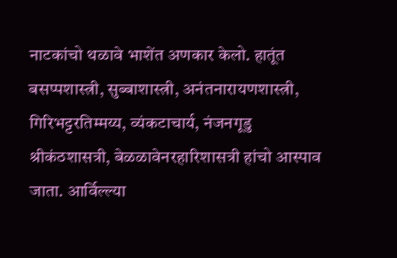नाटकांचो थळावे भाशेंत अणकार केलो. हातूंत बसप्पशास्त्री, सुब्बाशास्त्री, अनंतनारायणशास्त्री, गिरिभट्टरतिम्मय्य, व्यंकटाचार्य, नंजनगूडु श्रीकंठशासत्री, बेळळावेनरहारिशासत्री हांचो आस्पाव जाता. आर्विल्ल्या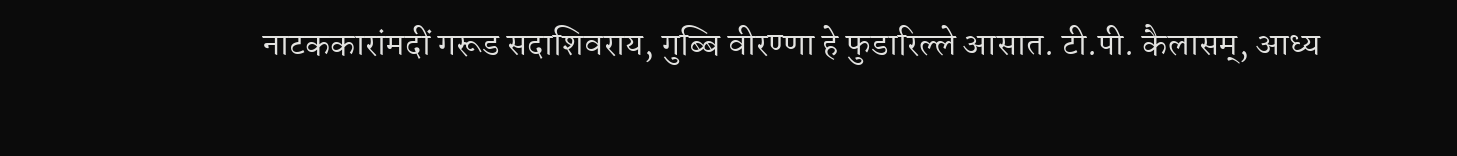नाटककारांमदीं गरूड सदाशिवराय, गुब्बि वीरण्णा हे फुडारिल्ले आसात. टी.पी. कैलासम्, आध्य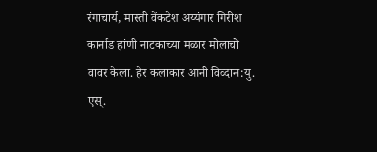रंगाचार्य, मास्ती वेंकटेश अय्यंगार गिरीश कार्नाड हांणी नाटकाच्या मळार मोलाचो वावर केला. हेर कलाकार आनी विव्दान:यु. एस्.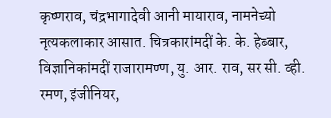कृष्णराव, चंद्रभागादेवी आनी मायाराव, नामनेच्यो नृत्यकलाकार आसात. चित्रकारांमदीं के. के. हेब्बार, विज्ञानिकांमदीं राजारामण्ण, यु. आर. राव, सर सी. व्ही. रमण, इंजीनियर,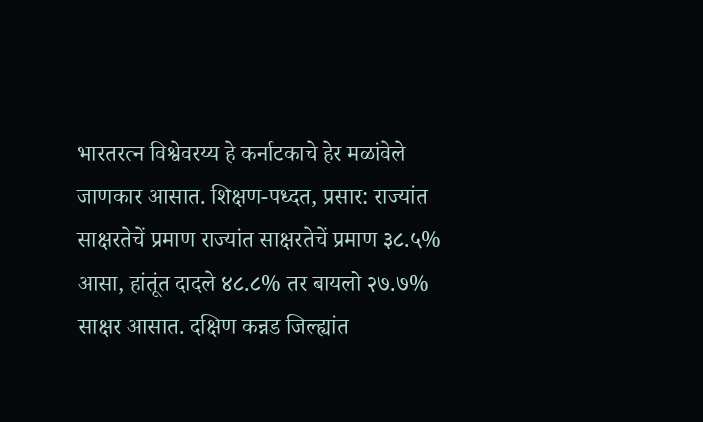भारतरत्न विश्वेवरय्य हे कर्नाटकाचे हेर मळांवेले जाणकार आसात. शिक्षण-पध्दत, प्रसार: राज्यांत साक्षरतेचें प्रमाण राज्यांत साक्षरतेचें प्रमाण ३८.५% आसा, हांतूंत दादले ४८.८% तर बायलो २७.७% साक्षर आसात. दक्षिण कन्नड जिल्ह्यांत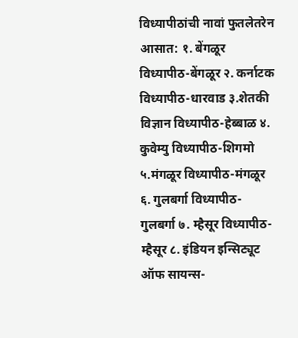विध्यापीठांची नावां फुतलेतरेन आसात: १. बेंगळूर विध्यापीठ-बेंगळूर २. कर्नाटक विध्यापीठ-धारवाड ३.शेतकी विज्ञान विध्यापीठ-हेब्बाळ ४. कुवेम्यु विध्यापीठ-शिगमो ५.मंगळूर विध्यापीठ-मंगळूर ६. गुलबर्गा विध्यापीठ-गुलबर्गा ७. म्हैसूर विध्यापीठ-म्हैसूर ८. इंडियन इन्सिट्यूट ऑफ सायन्स-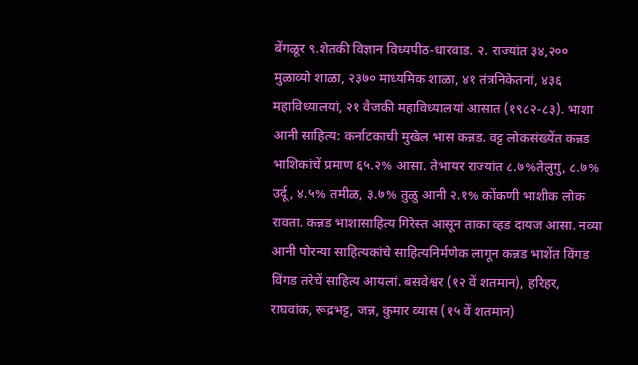बेंगळूर ९.शेतकी विज्ञान विध्यपीठ-धारवाड. २. राज्यांत ३४,२०० मुळाव्यो शाळा, २३७० माध्यमिक शाळा, ४१ तंत्रनिकेतनां, ४३६ महाविध्यालयां, २१ वैजकी महाविध्यालयां आसात (१९८२-८३). भाशा आनी साहित्य: कर्नाटकाची मुखेल भास कन्नड. वट्ट लोकसंख्येंत कन्नड भाशिकांचें प्रमाण ६५.२% आसा. तेभायर राज्यांत ८.७%तेलुगु, ८.७% उर्दू, ४.५% तमीळ, ३.७% तुळु आनी २.१% कोंकणी भाशीक लोक रावता. कन्नड भाशासाहित्य गिरेस्त आसून ताका व्हड दायज आसा. नव्या आनी पोरन्या साहित्यकांचे साहित्यनिर्मणेक लागून कन्नड भाशेंत विंगड विंगड तरेचें साहित्य आयलां. बसवेश्वर (१२ वें शतमान), हरिहर, राघवांक, रूद्रभट्ट, जन्न, कुमार व्यास (१५ वें शतमान)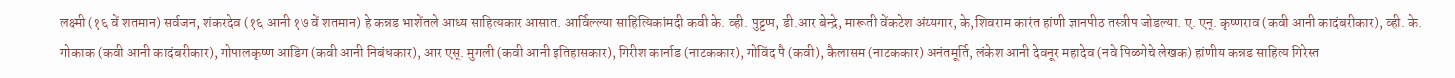लक्ष्मी (१६ वें शतमान) सर्वजन, शंकरदेव (१६ आनी १७ वें शतमान) हे कन्नड भाशेंतले आध्य साहित्यकार आसात. आर्विल्ल्या साहित्यिकांमदी कवी के. व्ही. पुट्टप्प, डी.आर बेन्द्रे, मारूती वेंकटेश अंय्यगार, के,शिवराम कारंत हांणी ज्ञानपीठ तस्त्रीप जोडल्या. ए. एन्. कृष्णराव (कवी आनी कादंबरीकार), व्ही. के. गोकाक (कवी आनी कादंबरीकार), गोपालकृष्ण आडिग (कवी आनी निबंधकार), आर एस्. मुगली (कवी आनी इतिहासकार), गिरीश कार्नाड (नाटककार), गोविंद पै (कवी), कैलासम (नाटककार) अनंतमूर्ति, लंकेश आनी देवनूर महादेव (नवे पिळगेचे लेखक) हांणीय कन्नड साहित्य गिरेस्त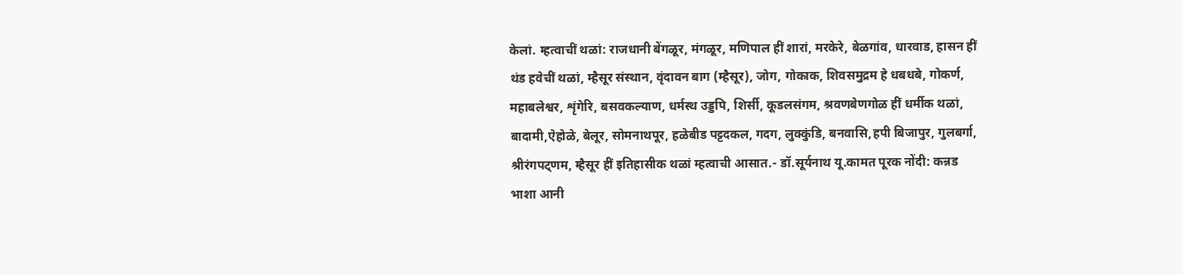केलां. म्हत्वाचीं थळां: राजधानी बेंगळूर, मंगळूर, मणिपाल हीं शारां, मरकेरे, बेळगांव, धारवाड, हासन हीं थंड हवेचीं थळां, म्हैसूर संस्थान, वृंदावन बाग (म्हैसूर), जोग, गोकाक, शिवसमुद्रम हे धबधबे, गोकर्ण, महाबलेश्वर, शृंगेरि, बसवकल्याण, धर्मस्थ उड्डपि, शिर्सी, कूडलसंगम, श्रवणबेणगोळ हीं धर्मीक थळां, बादामी,ऐहोळे, बेलूर, सोमनाथपूर, हळेबीड पट्टदकल, गदग, लुक्कुंडि, बनवासि,हपी बिजापुर, गुलबर्गा, श्रीरंगपट्णम, म्हैसूर हीं इतिहासीक थळां म्हत्वाची आसात.- डॉ.सूर्यनाथ यू.कामत पूरक नोंदी: कन्नड भाशा आनी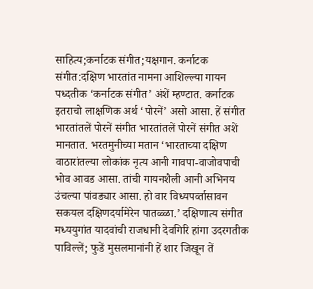साहित्य;कर्नाटक संगीत;यक्षगान. कर्नाटक संगीत:दक्षिण भारतांत नामना आशिल्ल्या गायन पध्दतीक ‘कर्नाटक संगीत’ अंशें म्हण्टात. कर्नाटक इतराचो लाक्षणिक अर्थ ‘पोरनें’ असो आसा. हें संगीत भारतांतलें पोरनें संगीत भारतांतलें पोरनें संगीत अशें मानतात. भरतमुनीच्या मतान ‘भारताच्या दक्षिण वाठारांतल्या लोकांक नृत्य आनी गावपा-वाजोवपाची भोव आवड आसा. तांची गायनशैली आनी अभिनय उंचल्या पांवड्यार आसा. हो वार विध्यपर्व्तासावन सकयल दक्षिणदर्यामेरेन पातळ्ळा.’ दक्षिणात्य संगीत मध्ययुगांत यादवांची राजधानी देवगिरि हांगा उदरगतीक पाविल्लें; फुडें मुसलमानांनी हें शार जिखून तें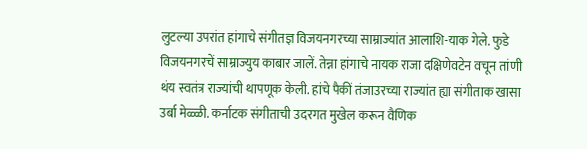लुटल्या उपरांत हांगाचे संगीतज्ञ विजयनगरच्या साम्राज्यांत आलाशि-याक गेले. फुडे विजयनगरचें साम्राज्युय काबार जालें. तेन्ना हांगाचे नायक राजा दक्षिणेवटेन वचून तांणी थंय स्वतंत्र राज्यांची थापणूक केली. हांचे पैकीं तंजाउरच्या राज्यांत ह्या संगीताक खासा उर्बा मेळ्ळी. कर्नाटक संगीताची उदरगत मुखेल करून वैणिक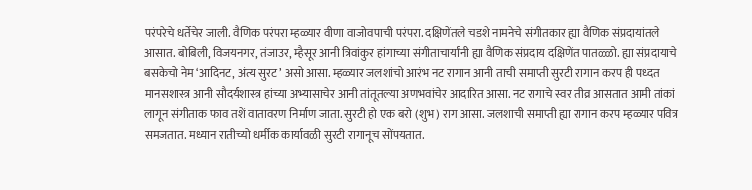परंपरेचे धर्तेचेर जाली. वैणिक परंपरा म्हळ्यार वीणा वाजोवपाची परंपरा. दक्षिणेंतले चडशे नामनेचे संगीतकार ह्या वैणिक संप्रदायांतले आसात. बोबिली, विजयनगर, तंजाउर, म्हैसूर आनी त्रिवांकुर हांगाच्या संगीताचार्यांनी ह्या वैणिक संप्रदाय दक्षिणेंत पातळ्ळो. ह्या संप्रदायाचे बसकेचो नेम ‘आदिनट, अंत्य सुरट’ असो आसा. म्हळ्यार जलशांचो आरंभ नट रागान आनी ताची समाप्ती सुरटी रागान करप ही पध्दत मानसशास्त्र आनी सौदर्यशास्त्र हांच्या अभ्यासाचेर आनी तांतूतल्या अणभवांचेर आदारित आसा. नट रागाचे स्वर तीव्र आसतात आमी तांकां लागून संगीताक फाव तशें वातावरण निर्माण जाता. सुरटी हो एक बरो (शुभ) राग आसा. जलशाची समाप्ती ह्या रागान करप म्हळ्यार पवित्र समजतात. मध्यान रातीच्यो धर्मीक कार्यावळी सुरटी रागानूच सोंपयतात.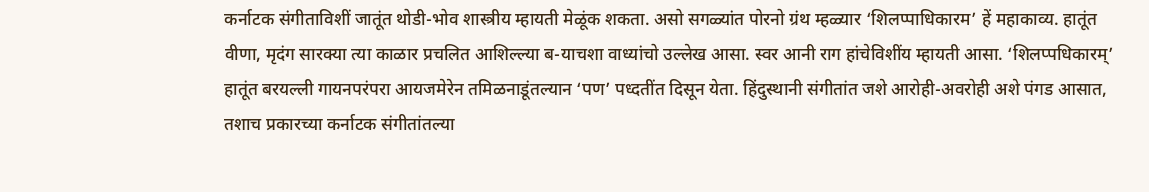कर्नाटक संगीताविशीं जातूंत थोडी-भोव शास्त्रीय म्हायती मेळूंक शकता. असो सगळ्यांत पोरनो ग्रंथ म्हळ्यार ‘शिलप्पाधिकारम’ हें महाकाव्य. हातूंत वीणा, मृदंग सारक्या त्या काळार प्रचलित आशिल्ल्या ब-याचशा वाध्यांचो उल्लेख आसा. स्वर आनी राग हांचेविशींय म्हायती आसा. ‘शिलप्पधिकारम्’ हातूंत बरयल्ली गायनपरंपरा आयजमेरेन तमिळनाडूंतल्यान ‘पण’ पध्दतींत दिसून येता. हिंदुस्थानी संगीतांत जशे आरोही-अवरोही अशे पंगड आसात, तशाच प्रकारच्या कर्नाटक संगीतांतल्या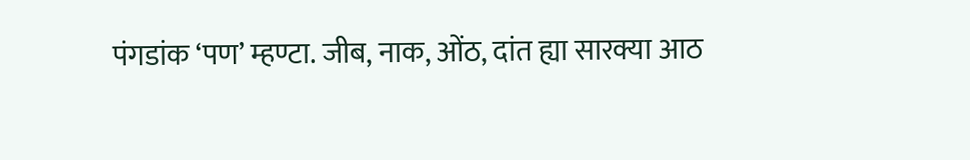पंगडांक ‘पण’ म्हण्टा. जीब, नाक, ओंठ, दांत ह्या सारक्या आठ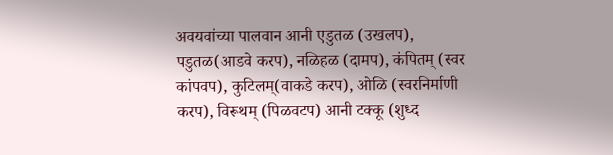अवयवांच्या पालवान आनी एडुतळ (उखलप), पडुतळ(आडवे करप), नळिहळ (दामप), कंपितम् (स्वर कांपवप), कुटिलम्(वाकडे करप), ओळि (स्वरनिर्माणी करप), विरूथम् (पिळवटप) आनी टक्कू (शुध्द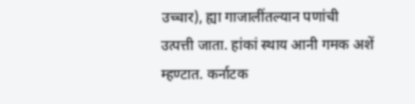उच्चार), ह्या गाजालींतल्यान पणांची उत्पत्ती जाता. हांकां स्थाय आनी गमक अशें म्हण्टात. कर्नाटक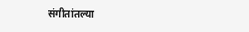संगीतांतल्या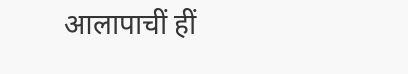आलापाचीं हीं